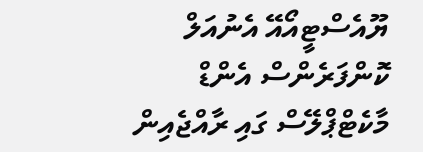ޔޫއެސްޓީއޯއޭ އެނުއަލް ކޮންފަރެންސް އެންޑް މާކެޓްޕްލޭސް ގައި ރާއްޖެއިން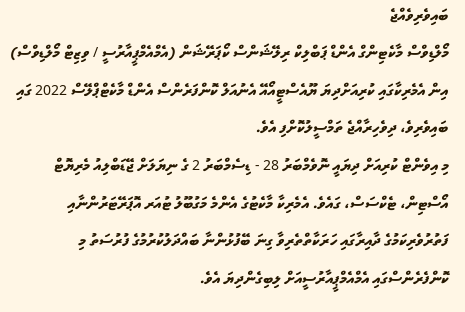ބައިވެރިވެއްޖެ
މޯލްޑިވްސް މާކެޓިންގް އެންޑް ޕަބްލިކް ރިލޭޝަންސް ކޯޕަރޭޝަން (އެމްއެމްޕީއާރުސީ / ވިޒިޓް މޯލްޑިވްސް) އިން އެމެރިކާގައި ކުރިއަށްދިޔަ ޔޫއެސްޓީއޯއޭ އެނުއަލް ކޮންފަރެންސް އެންޑް މާކެޓްޕްލޭސް 2022 ގައި ބައިވެރިވެ، ދިވެހިރާއްޖެ ތަމްސީލުކޮށްފި އެވެ.
މި އިވެންޓް ކުރިއަށް ދިޔައީ ނޮވެމްބަރު 28 - ޑިސެމްބަރު 2 ގެ ނިޔަލަށް ޖޭޑަބްލިއު މެރިޔޮޓް އޯސްޓިން، ޓެކްސަސް، ގައެވެ. އެމެރިކާ މާކެޓުގެ އެންމެ މަގުބޫލު ޓުއަރ އޮޕަރޭޓަރުންނާއި ފަތުރުވެރިކަމުގެ ދާއިރާގައި ހަރަކާތްތެރިވާ ގިނަ ބޭފުޅުންނާ ބައްދަލުކުރުމުގެ ފުރުސަތު މި ކޮންފެރެންސްގައި އެމްއެމްޕީއާރުސީއަށް ލިބިގެންދިޔަ އެވެ.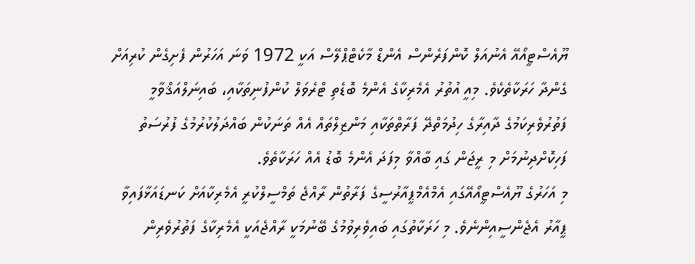ޔޫއެސްޓީއޯއޭ އެނުއަލް ކޮންފަރެންސް އެންޑް މާކެޓްޕްލޭސް އަކީ 1972 ވަނަ އަހަރުން ފެށިގެން ކުރިއަށް ގެންދާ ހަރަކާތެކެވެ. މިއީ އުތުރު އެމެރިކާގެ އެންމެ ބޮޑެތި ޓްރެވަލް ކުންފުނިތަކާއި، ބައިނަލްއަޤްވާމީ ފަތުރުވެރިކަމުގެ ދާއިރާގެ ހިދުމަތްދޭ ފަރާތްތަކާއި މަންޒިލްތައް އެއް ތަނަކުން ބައްދަލުކުރުމުގެ ފުރުސަތު ފަހިކޮށްދިނުމަށް މި ރީޖަން ގައި ބާއްވާ މިފަދަ އެންމެ ބޮޑު އެއް ހަރަކާތެވެ.
މި އަހަރުގެ ޔޫއެސްޓީއޯއޭގައި އެމްއެމްޕީއާރުސީގެ ފަރާތުން ރާއްޖެ ތަމްސީލްކުރީ އެމެރިކާއަށް ކަނޑައަޅާފައިވާ ޕީއާރު އެޖެންސީއިންނެވެ. މި ހަރަކާތުގައި ބައިވެރިވުމުގެ ބޭނުމަކީ ރާއްޖެއަކީ އެމެރިކާގެ ފަތުރުވެރިން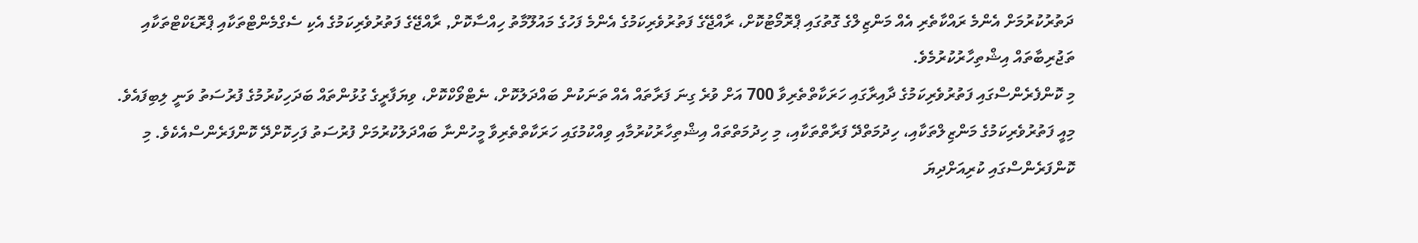ދަތުރުކުރުމަށް އެންމެ ރައްކާތެރި އެއް މަންޒިލްގެ ގޮތުގައި ޕްރޮމޯޓުކޮށް، ރާއްޖޭގެ ފަތުރުވެރިކަމުގެ އެންމެ ފަހުގެ މައުލޫމާތު ހިއްސާކޮށް, ރާއްޖޭގެ ފަތުރުވެރިކަމުގެ އެކި ސެގްމެންޓްތަކާއި ޕްރޮޑަކްޓްތަކާއި ތަޖުރިބާތައް އިޝްތިހާރުކުރުމެވެ.
މި ކޮންފެރެންސްގައި ފަތުރުވެރިކަމުގެ ދާއިރާގައި ހަރަކާތްތެރިވާ 700 އަށް ވުރެ ގިނަ ފަރާތައް އެއް ތަނަކުން ބައްދަލުކޮށް، ނެޓްވޯކްކޮށް، ވިޔަފާރީގެ ގުޅުންތައް ބަދަހިކުރުމުގެ ފުރުސަތު ވަނީ ލިބިފައެވެ. މިއީ ފަތުރުވެރިކަމުގެ މަންޒިލްތަކާއި، ހިދުމަތްދޭ ފަރާތްތަކާއި، މި ހިދުމަތްތައް އިޝްތިހާރުކުރުމާއި ވިއްކުމުގައި ހަރަކާތްތެރިވާ މީހުންނާ ބައްދަލުކުރުމަށް ފުރުސަތު ފަހިކޮށްދޭ ކޮންފަރެންސްއެކެވެ. މި ކޮންފަރެންސްގައި ކުރިއަށްދިޔަ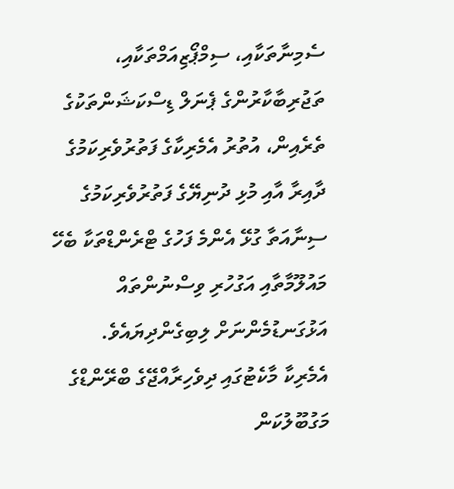ސެމިނާތަކާއި، ސިމްޕޯޒިއަމްތަކާއި، ތަޖުރިބާކާރުންގެ ޕެނަލް ޑިސްކަޝަންތަކުގެ ތެރެއިން، އުތުރު އެމެރިކާގެ ފަތުރުވެރިކަމުގެ ދާއިރާ އާއި މުޅި ދުނިޔޭގެ ފަތުރުވެރިކަމުގެ ސިނާއަތާ ގުޅޭ އެންމެ ފަހުގެ ޓްރެންޑްތަކާ ބެހޭ މައުލޫމާތާއި އަގުހުރި ވިސްނުންތައް އަޅުގަނޑުމެންނަށް ލިބިގެންދިޔައެވެ.
އެމެރިކާ މާކެޓުގައި ދިވެހިރާއްޖޭގެ ބްރޭންޑްގެ މަގުބޫލުކަން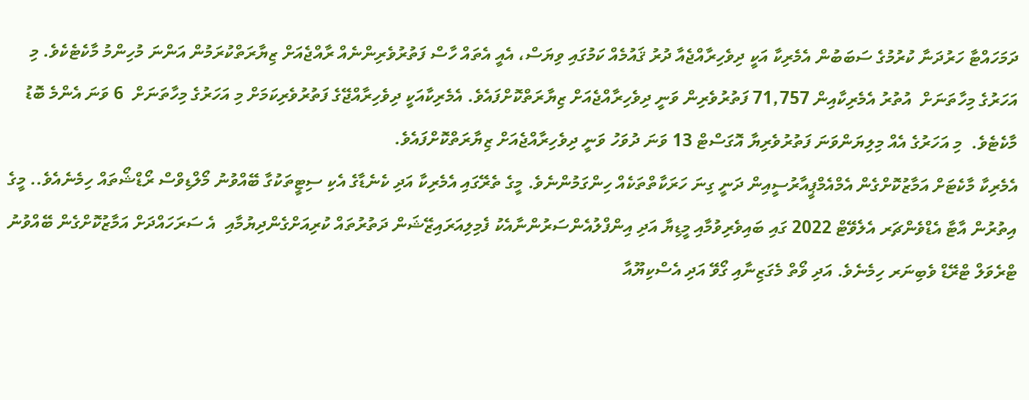ދަމަހައްޓާ ހަރުދަނާ ކުރުމުގެ ސަބަބުން އެމެރިކާ އަކީ ދިވެހިރާއްޖެއާ ދުރު ޤައުމެއް ކަމުގައި ވިޔަސް، އެއީ އެތައް ހާސް ފަތުރުވެރިންނެއް ރާއްޖެއަށް ޒިޔާރަތްކުރަމުން އަންނަ މުހިންމު މާކެޓެކެވެ. މި އަހަރުގެ މިހާތަނަށް  އުތުރު އެމެރިކާއިން 71,757 ފަތުރުވެރިން ވަނީ ދިވެހިރާއްޖެއަށް ޒިޔާރަތްކޮށްފައެވެ. އެމެރިކާއަކީ ދިވެހިރާއްޖޭގެ ފަތުރުވެރިކަމަށް މި އަހަރުގެ މިހާތަނަށް  6 ވަނަ އެންމެ ބޮޑު މާކެޓެވެ.  މި އަހަރުގެ އެއް މިލިޔަންވަނަ ފަތުރުވެރިޔާ އޮގަސްޓް 13 ވަނަ ދުވަހު ވަނީ ދިވެހިރާއްޖެއަށް ޒިޔާރަތްކޮށްފައެވެ.
އެމެރިކާ މާކެޓަށް އަމާޒުކޮށްގެން އެމްއެމްޕީއާރުސީއިން ދަނީ ގިނަ ހަރަކާތްތަކެއް ހިންގަމުންނެވެ. މީގެ ތެރޭގައި އެމެރިކާ އަދި ކެނެޑާގެ އެކި ސިޓީތަކުގާ ބޭއްވުނު މޯލްޑިވްސް ރޯޑްޝޯތައް ހިމެނެއެވެ.. މީގެ އިތުރުން އާޓާ އެޑްވެންޗަރ އެލެވޭޓް 2022 ގައި ބައިވެރިވުމާއި މީޑިޔާ އަދި އިންފްލުއެންސަރުންނާއެކު ފެމިލިއަރައިޒޭޝަން ދަތުރުތައް ކުރިއަށްގެންދިޔުމާއި  އެ ސަރަހައްދަށް އަމާޒުކޮށްގެން ބޭއްވުނު ޓްރެވަލް ޓްރޭޑް ވެބިނަރ ހިމެނެވެ. އަދި ވޯތް މެގަޒިނާއި ގޯވޭ އަދި އެސްކިޔޫއާ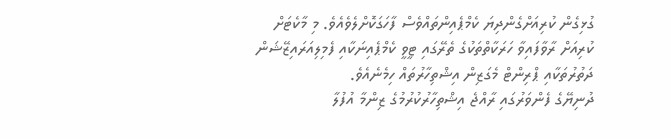ގުޅިގެން ކުރިއަށްގެންދިޔަ ކެމްޕެއިންތައްވެސް ފާހަގަކޮށްލެވެއެވެ. މި މާކެޓަށް ކުރިއަށް ރާވާފައިވާ ހަރަކާތްތަކުގެ ތެރޭގައި ޓީވީ ކެމްޕެއިނަކާއި ފެމިލިއަރައިޒޭޝަން ދަތުރުތަކާއި ޕްރިންޓް މެގަޒިން އިޝްތިހާރުތައް ހިމެނެއެވެ.
ދުނިޔޭގެ ފެންވަރުގައި ރާއްޖެ އިޝްތިހާރުކުރުމުގެ ޒިންމާ އުފުލާ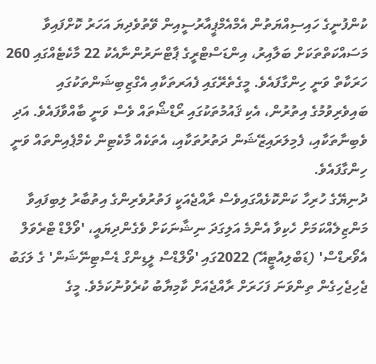ކުންފުނީގެ ހައިސިއްޔަތުން އެމްއެމްޕީއާރުސީއިން ވޭތުވެދިޔަ އަހަރު ކޮށްފައިވާ މަސައްކަތްތަކަށް ބަލާއިރު، އިންޑަސްޓްރީގެ ޕާޓްނަރުންނާއެކު 22 މާކެޓެއްގައި 260 ހަރަކާތް ވަނީ ހިންގާފައެވެ. މީގެތެރޭގައި ފެއަރތަކާއި އެގްޒިބިޝަންތަކުގައި ބައިވެރިވުމުގެ އިތުރުން، އެކި ޤައުމުތަކުގައި ރޯޑްޝޯތައް ވެސް ވަނީ ބާއްވާފައެވެ. އަދި ވެބިނާތަކާއި، ފެމިލަރައިޒޭޝަން ދަތުރުތަކާއި، އެތަކެއް މާކެޓިން ކެމްޕެއިންތައް ވަނީ ހިންގާފައެވެ.
ދުނިޔޭގެ ހުރިހާ ކަންކޮޅެއްގައިވެސް ރާއްޖެއަކީ ފަތުރުވެރިންގެ އިތުބާރު ލިބިފައިވާ މަންޒިލެއްކަމަށް ހެކިވާ އެންމެ އަލިގަދަ ނިޝާނަކަށް ވެގެންދިޔައީ، 'ވޯލްޑް ޓްރެވަލް އެވޯރޑްސް' (ޑަބްލިއުޓީއޭ) 2022ގައި 'ވޯލްޑްސް ލީޑިންގް ޑެސްޓިނޭޝަން' ގެ ލަގަބު ޖެހިޖެހިގެން ތިންވަނަ ފަހަރަށް ރާއްޖެއަށް ކާމިޔާބު ކުރެވުނުކަމެވެ. މީގެ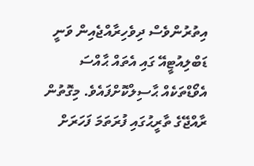އިތުރުންވެސް ދިވެހިރާއްޖެއިން ވަނީ ޑަބްލިއުޓީއޭ ގައި އެތައް ޙާއްސަ އެވޯޑްތަކެއް ޙާސިލްކޮށްފައެވެ. މިގޮތުން ރާއްޖޭގެ ތާރީޙުގައި ފުރަތަމަ ފަހަރަށް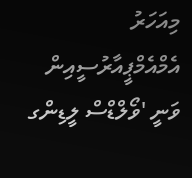މިއަހަރު އެމްއެމްޕީއާރުސީއިން ވަނީ 'ވޯލްޑްސް ލީޑިންގ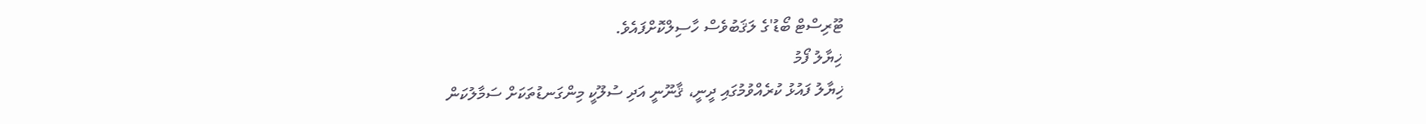ޓޫރިސްޓް ބޯޑު'ގެ ލަޤަބުވެސް ހާސިލްކޮށްފައެވެ.
ޚިޔާލު ފޯމު
ޚިޔާލު ފައުޅު ކުރެއްވުމުގައި ދީނީ، ޤާނޫނީ އަދި ސުލޫކީ މިންގަނޑުތަކަށް ސަމާލުކަން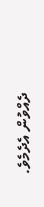ދެއްވުން އެދެމެވެ.